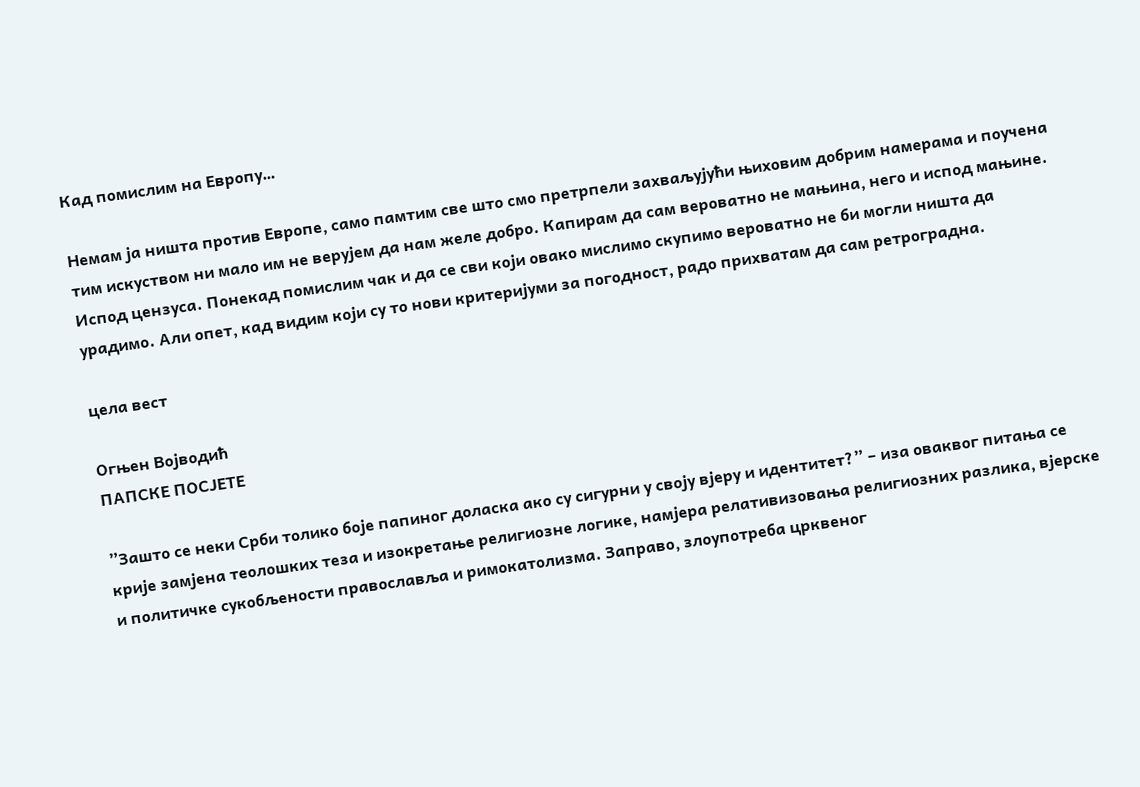Кад помислим на Европу…

Немам ја ништа против Европе, само памтим све што смо претрпели захваљујући њиховим добрим намерама и поучена тим искуством ни мало им не верујем да нам желе добро. Капирам да сам вероватно не мањина, него и испод мањине. Испод цензуса. Понекад помислим чак и да се сви који овако мислимо скупимо вероватно не би могли ништа да урадимо. Али опет, кад видим који су то нови критеријуми за погодност, радо прихватам да сам ретроградна.

цела вест

Огњен Војводић
ПАПСКЕ ПОСЈЕТЕ

”Зашто се неки Срби толико боје папиног доласка ако су сигурни у своју вјеру и идентитет?” – иза оваквог питања се крије замјенa теолошких теза и изокретање религиозне логике, намјера релативизовања религиозних разлика, вјерске и политичке сукобљености православља и римокатолизма. Заправо, злоупотреба црквеног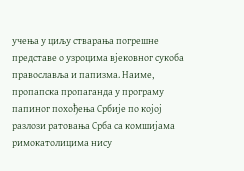учења у циљу стварања погрешне представе о узроцима вјековног сукоба православља и папизма. Наиме, пропапска пропаганда у програму папиног похођења Србије по којој разлози ратовања Срба са комшијама римокатолицима нису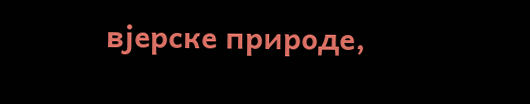вјерске природе,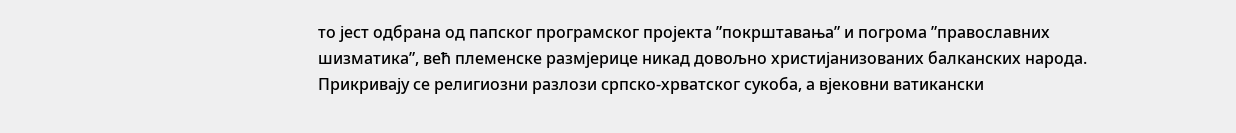то јест одбрана од папског програмског пројекта ”покрштавања” и погрома ”православних шизматика”, већ племенске размјерице никад довољно христијанизованих балканских народа. Прикривају се религиозни разлози српско-хрватског сукоба, а вјековни ватикански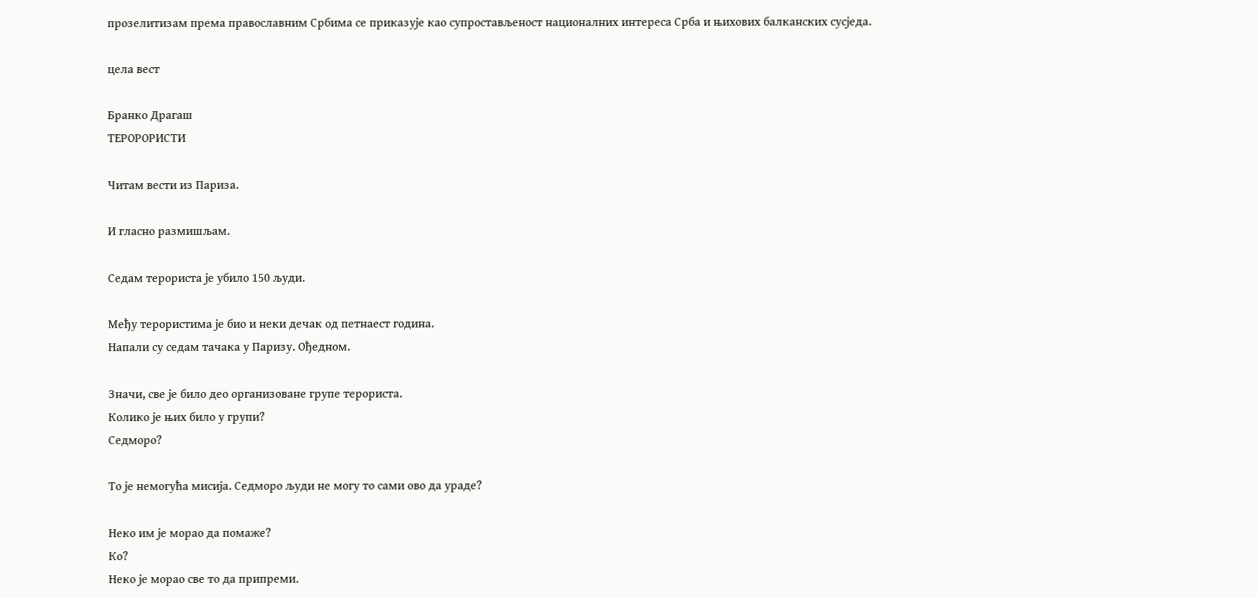прозелитизам према православним Србима се приказује као супростављеност националних интереса Срба и њихових балканских сусједа.

цела вест

Бранко Драгаш
ТЕРОРОРИСТИ

Читам вести из Париза.

И гласно размишљам.

Седам терориста је убило 150 људи.

Међу терористима је био и неки дечак од петнаест година.
Напали су седам тачака у Паризу. Ођедном.

Значи, све је било део организоване групе терориста.
Колико је њих било у групи?
Седморо?

То је немогућа мисија. Седморо људи не могу то сами ово да ураде?

Неко им је морао да помаже?
Ко?
Неко је морао све то да припреми.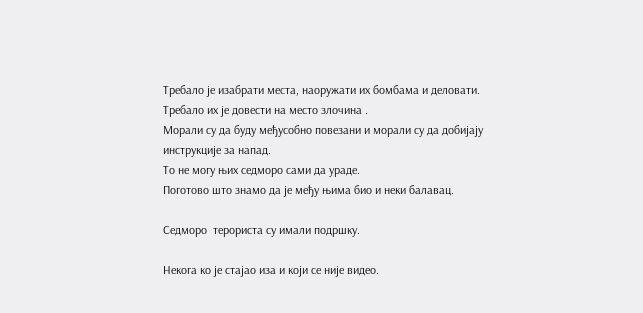Требало је изабрати места, наоружати их бомбама и деловати.
Требало их је довести на место злочина .
Морали су да буду међусобно повезани и морали су да добијају
инструкције за напад.
То не могу њих седморо сами да ураде.
Поготово што знамо да је међу њима био и неки балавац.

Седморо  терориста су имали подршку.

Некога ко је стајао иза и који се није видео.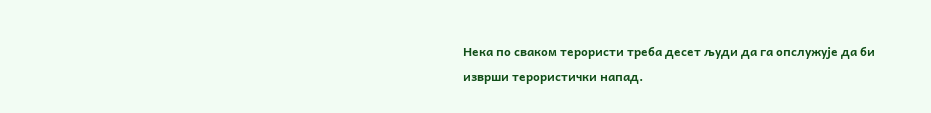Нека по сваком терористи треба десет људи да га опслужује да би
изврши терористички напад.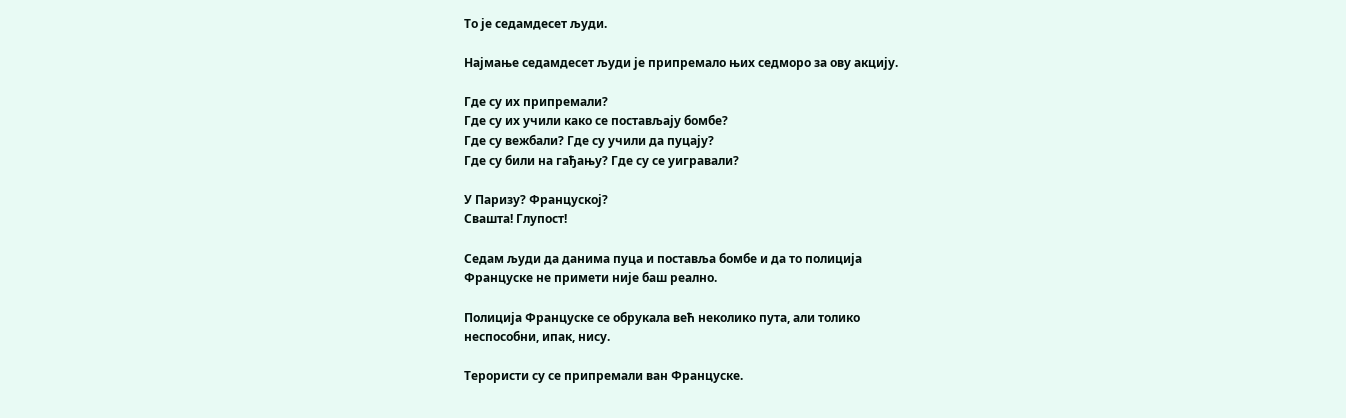То је седамдесет људи.

Најмање седамдесет људи је припремало њих седморо за ову акцију.

Где су их припремали?
Где су их учили како се постављају бомбе?
Где су вежбали? Где су учили да пуцају?
Где су били на гађању? Где су се уигравали?

У Паризу? Француској?
Свашта! Глупост!

Седам људи да данима пуца и поставља бомбе и да то полиција
Француске не примети није баш реално.

Полиција Француске се обрукала већ неколико пута, али толико
неспособни, ипак, нису.

Терористи су се припремали ван Француске.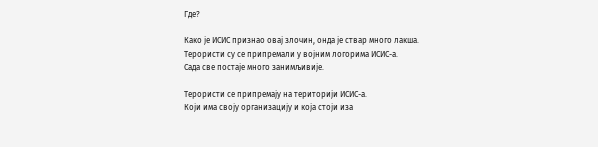Где?

Како је ИСИС признао овај злочин, онда је ствар много лакша.
Терористи су се припремали у војним логорима ИСИС-а.
Сада све постаје много занимљивије.

Терористи се припремају на територији ИСИС-а.
Који има своју организацију и која стоји иза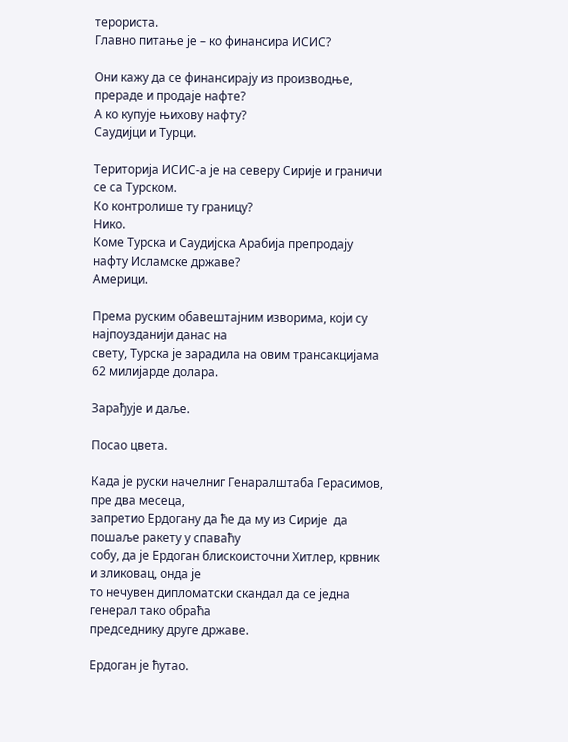терориста.
Главно питање је – ко финансира ИСИС?

Они кажу да се финансирају из производње, прераде и продаје нафте?
А ко купује њихову нафту?
Саудијци и Турци.

Територија ИСИС-а је на северу Сирије и граничи се са Турском.
Ко контролише ту границу?
Нико.
Коме Турска и Саудијска Арабија препродају нафту Исламске државе?
Америци.

Према руским обавештајним изворима, који су најпоузданији данас на
свету, Турска је зарадила на овим трансакцијама 62 милијарде долара.

Зарађује и даље.

Посао цвета.

Када је руски начелниг Генаралштаба Герасимов, пре два месеца,
запретио Ердогану да ће да му из Сирије  да пошаље ракету у спаваћу
собу, да је Ердоган блискоисточни Хитлер, крвник и зликовац, онда је
то нечувен дипломатски скандал да се једна генерал тако обраћа
председнику друге државе.

Ердоган је ћутао.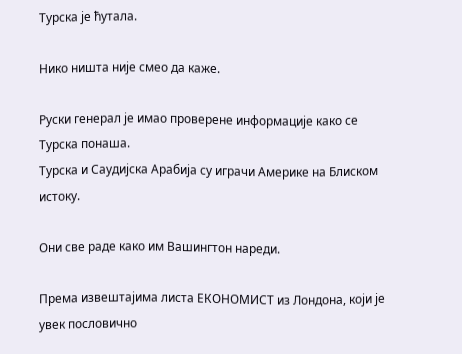Турска је ћутала.

Нико ништа није смео да каже.

Руски генерал је имао проверене информације како се Турска понаша.
Турска и Саудијска Арабија су играчи Америке на Блиском истоку.

Они све раде како им Вашингтон нареди.

Према извештајима листа ЕКОНОМИСТ из Лондона, који је увек пословично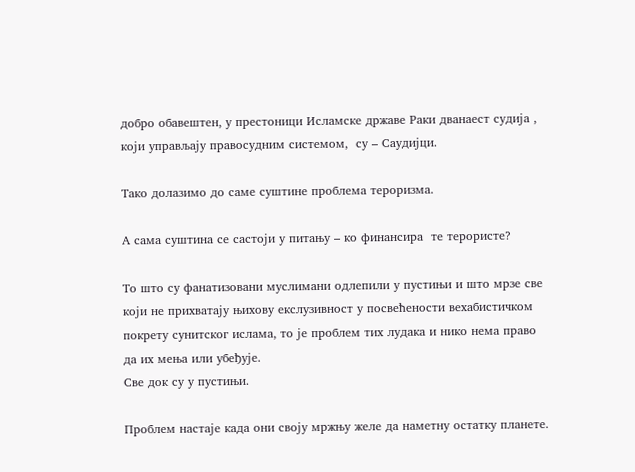добро обавештен, у престоници Исламске државе Раки дванаест судија ,
који управљају правосудним системом,  су – Саудијци.

Тако долазимо до саме суштине проблема тероризма.

А сама суштина се састоји у питању – ко финансира  те терористе?

То што су фанатизовани муслимани одлепили у пустињи и што мрзе све
који не прихватају њихову екслузивност у посвећености вехабистичком
покрету сунитског ислама, то је проблем тих лудака и нико нема право
да их мења или убеђује.
Све док су у пустињи.

Проблем настаје када они своју мржњу желе да наметну остатку планете.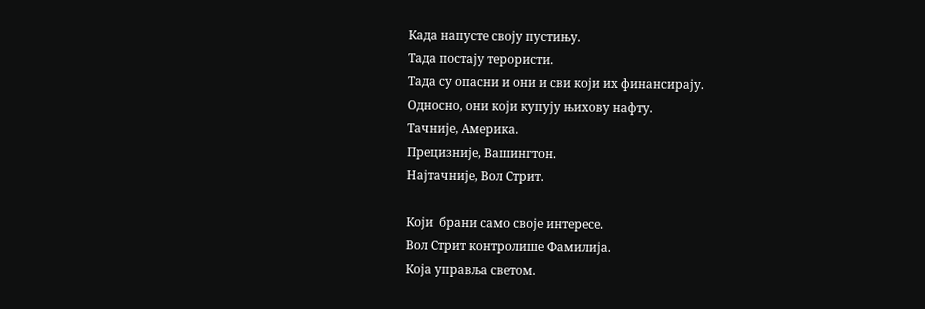Када напусте своју пустињу.
Тада постају терористи.
Тада су опасни и они и сви који их финансирају.
Односно, они који купују њихову нафту.
Тачније, Америка.
Прецизније, Вашингтон.
Најтачније, Вол Стрит.

Који  брани само своје интересе.
Вол Стрит контролише Фамилија.
Која управља светом.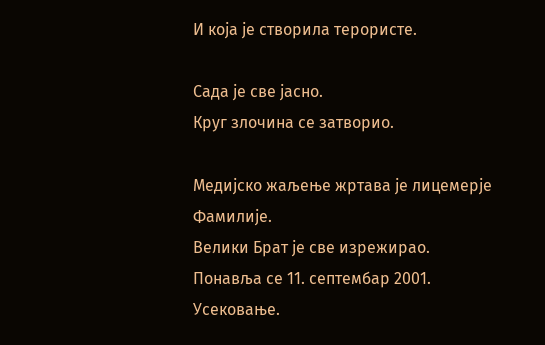И која је створила терористе.

Сада је све јасно.
Круг злочина се затворио.

Медијско жаљење жртава је лицемерје Фамилије.
Велики Брат је све изрежирао.
Понавља се 11. септембар 2001.
Усековање.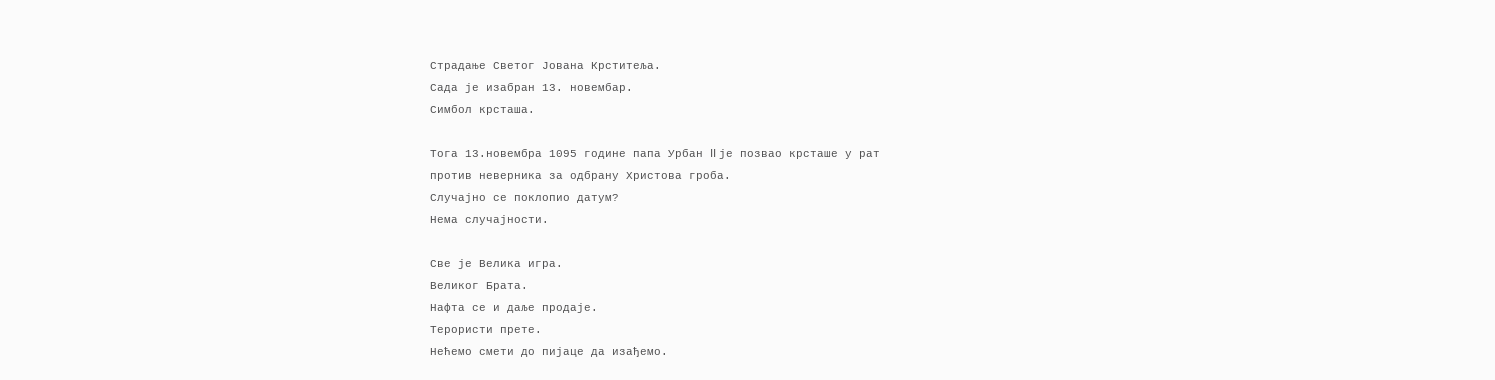Страдање Светог Јована Крститеља.
Сада је изабран 13. новембар.
Симбол крсташа.

Тога 13.новембра 1095 године папа Урбан II је позвао крсташе у рат
против неверника за одбрану Христова гроба.
Случајно се поклопио датум?
Нема случајности.

Све је Велика игра.
Великог Брата.
Нафта се и даље продаје.
Терористи прете.
Нећемо смети до пијаце да изађемо.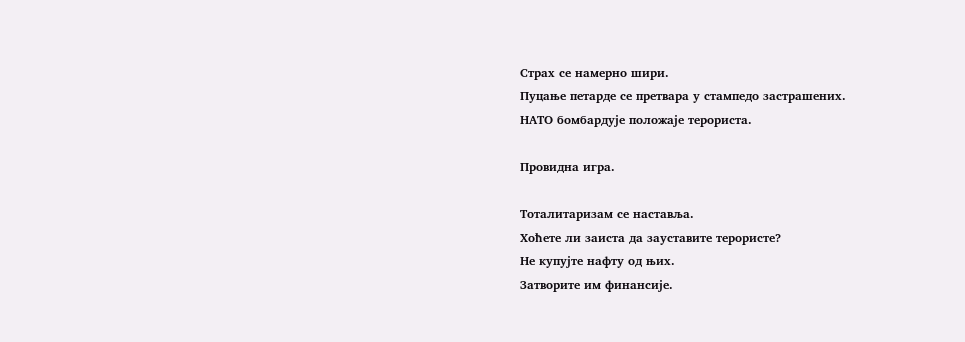Страх се намерно шири.
Пуцање петарде се претвара у стампедо застрашених.
НАТО бомбардује положаје терориста.

Провидна игра.

Тоталитаризам се наставља.
Хоћете ли заиста да зауставите терористе?
Не купујте нафту од њих.
Затворите им финансије.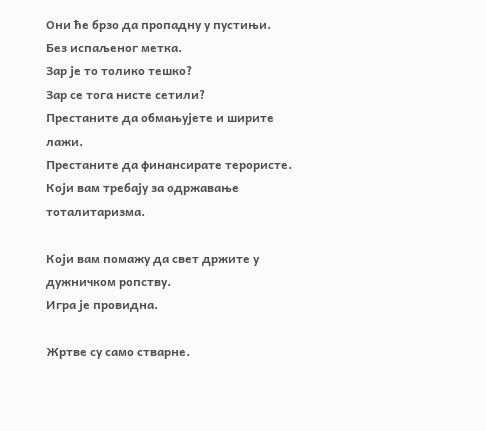Они ће брзо да пропадну у пустињи.
Без испаљеног метка.
Зар је то толико тешко?
Зар се тога нисте сетили?
Престаните да обмањујете и ширите лажи.
Престаните да финансирате терористе.
Који вам требају за одржавање тоталитаризма.

Који вам помажу да свет држите у дужничком ропству.
Игра је провидна.

Жртве су само стварне.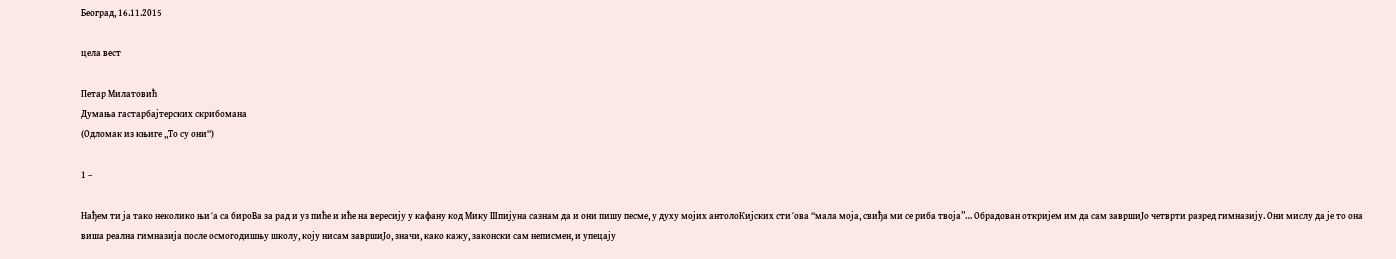Београд, 16.11.2015

цела вест

Петар Милатовић
Думања гастарбајтерских скрибомана
(Одломак из књиге „То су они“)

1 –

Нађем ти ја тако неколико њи´а са бироВа за рад и уз пиће и иће на вересију у кафану код Мику Шпијуна сазнам да и они пишу песме, у духу мојих антолоКијских сти´ова “мала моја, свиђа ми се риба твоја”… Обрадован откријем им да сам завршиЈо четврти разред гимназију. Они мислу да је то она виша реална гимназија после осмогодишњу школу, коју нисам завршиJо, значи, како кажу, законски сам неписмен, и упецају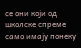се они који од школске спреме само имају понеку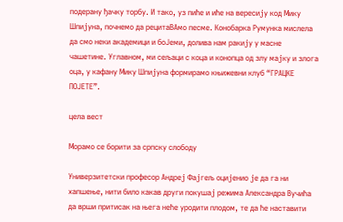подерану ђачку торбу. И тако, уз пиће и иће на вересију код Мику Шпијуна, почнемо да рецитаВАмо песме. Конобарка Румунка мислела да смо неки академици и боЈеми, долива нам ракију у масне чашетине. Углавном, ми сељаци с коца и конопца од злу мајку и злога оца, у кафану Мику Шпијуна формирамо књижевни клуб “ГРАЦКЕ ПОЈЕТЕ”.

цела вест

Морамо се борити за српску слободу

Универзитетски професор Андреј Фајгељ оцијенио је да га ни хапшење, нити било какав други покушај режима Александра Вучића да врши притисак на њега неће уродити плодом, те да ће наставити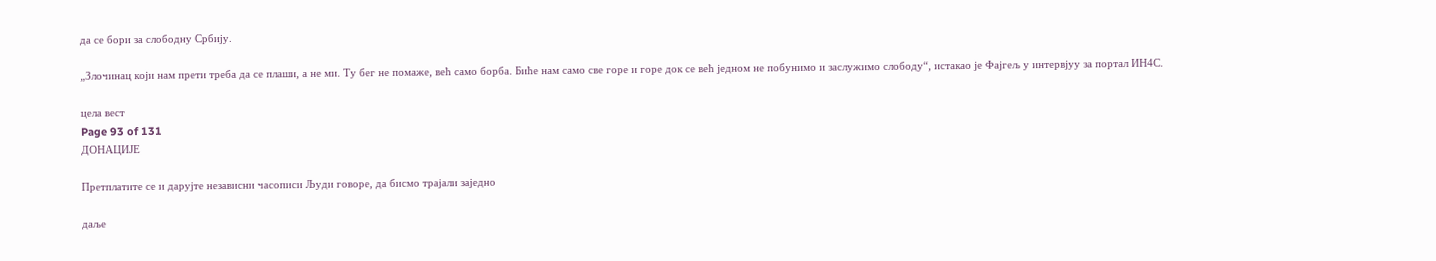да се бори за слободну Србију.

„Злочинац који нам прети треба да се плаши, а не ми. Ту бег не помаже, већ само борба. Биће нам само све горе и горе док се већ једном не побунимо и заслужимо слободу“, истакао је Фајгељ у интервјуу за портал ИН4С.

цела вест
Page 93 of 131
ДОНАЦИЈЕ

Претплатите се и дарујте независни часописи Људи говоре, да бисмо трајали заједно

даље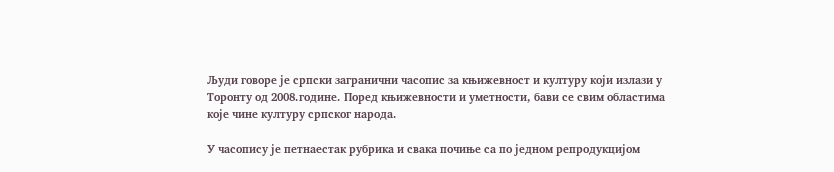Људи говоре је српски загранични часопис за књижевност и културу који излази у Торонту од 2008.године. Поред књижевности и уметности, бави се свим областима које чине културу српског народа.

У часопису је петнаестак рубрика и свака почиње са по једном репродукцијом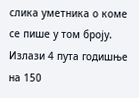слика уметника о коме се пише у том броју. Излази 4 пута годишње на 150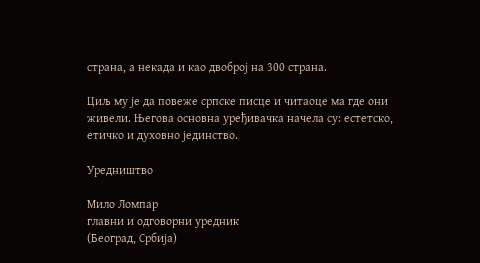страна, а некада и као двоброј на 300 страна.

Циљ му је да повеже српске писце и читаоце ма где они живели. Његова основна уређивачка начела су: естетско, етичко и духовно јединство.

Уредништво

Мило Ломпар
главни и одговорни уредник
(Београд, Србија)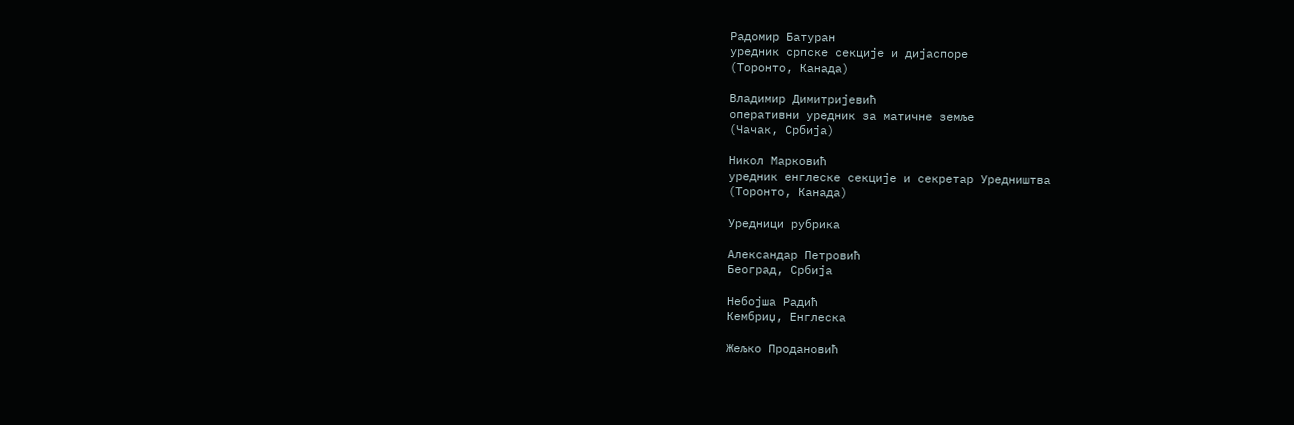Радомир Батуран
уредник српске секције и дијаспоре
(Торонто, Канада)

Владимир Димитријевић
оперативни уредник за матичне земље
(Чачак, Србија)

Никол Марковић
уредник енглеске секције и секретар Уредништва
(Торонто, Канада)

Уредници рубрика

Александар Петровић
Београд, Србија

Небојша Радић
Кембриџ, Енглеска

Жељко Продановић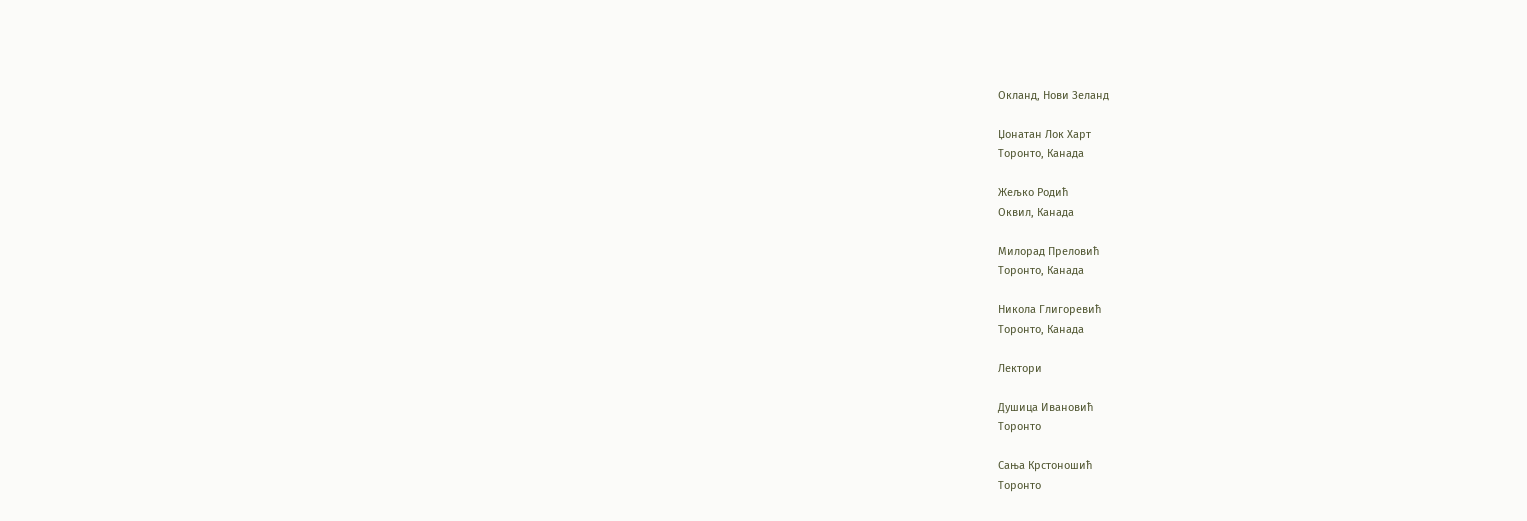Окланд, Нови Зеланд

Џонатан Лок Харт
Торонто, Канада

Жељко Родић
Оквил, Канада

Милорад Преловић
Торонто, Канада

Никола Глигоревић
Торонто, Канада

Лектори

Душица Ивановић
Торонто

Сања Крстоношић
Торонто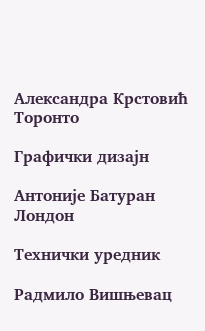Александра Крстовић
Торонто

Графички дизајн

Антоније Батуран
Лондон

Технички уредник

Радмило Вишњевац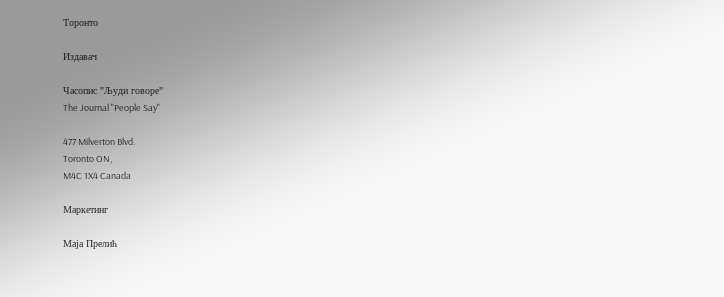Торонто

Издавач

Часопис "Људи говоре"
The Journal "People Say"

477 Milverton Blvd.
Toronto ON,
M4C 1X4 Canada

Маркетинг

Маја Прелић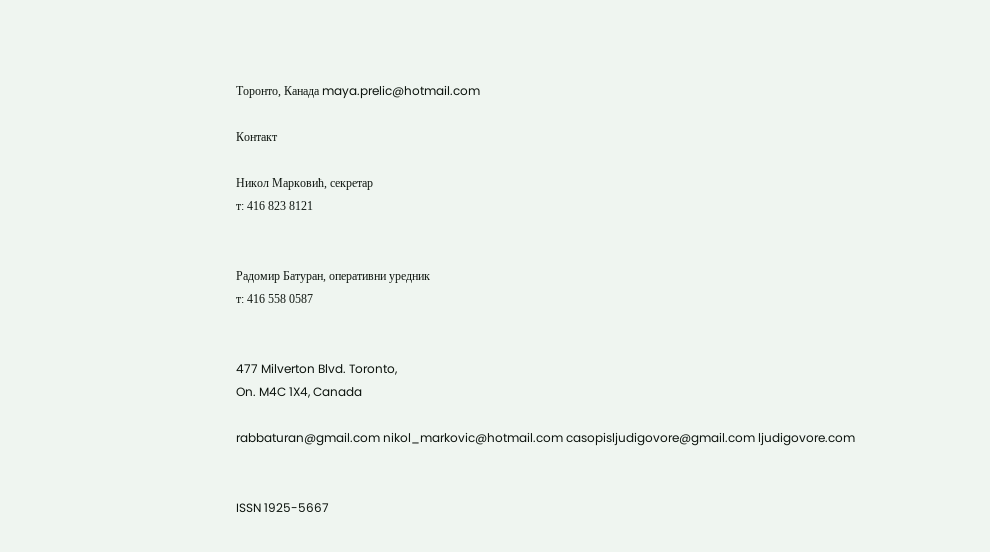Торонто, Канада maya.prelic@hotmail.com

Контакт

Никол Марковић, секретар
т: 416 823 8121


Радомир Батуран, oперативни уредник
т: 416 558 0587


477 Milverton Blvd. Toronto,
On. M4C 1X4, Canada

rabbaturan@gmail.com nikol_markovic@hotmail.com casopisljudigovore@gmail.com ljudigovore.com


ISSN 1925-5667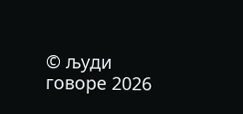© људи говоре 2026